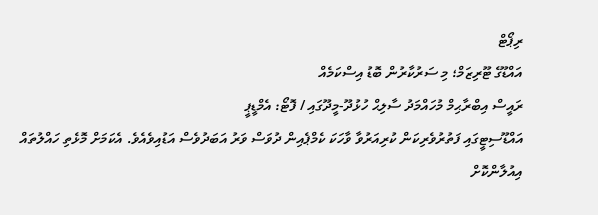ރިޕޯޓް
އައްޑޫގެ ޓޫރިޒަމް؛ މި ސަރުކާރުން ބޮޑު އިސްކަމެއް
ރައީސް އިބްރާޙިމް މުހައްމަދު ސާލިޙް ހުޅުދޫ-މީދޫގައި / ފޮޓޯ: އެމްޑީޕީ
އައްޑޫސިޓީގައި ފަތުރުވެރިކަން ކުރިއަރުވާ ވާހަކަ ކެމްޕެއިން ދުވަސް ވަރު އަބަދުވެސް އަޑުއިވެއެވެ. އެކަމަށް މޮޅެތި ހައްލުތައް އިއުލާންކޮށް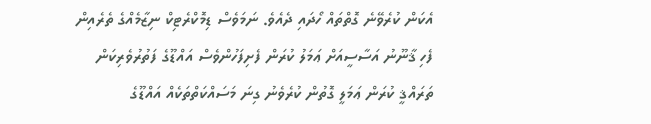އެކަން ކުރެވޭނެ ގޮތްތައް ހޯދައި ދެއެވެ. ނަމަވެސް ޑިމޮކްރެޓިކް ނިޒާމެއްގެ ތެރެއިން ފެހި ޤާނޫނު އަސާސީއަށް ޢަމަލު ކުރަން ފެށިފަހުންވެސް އައްޑޫގެ ފަތުރުވެރިކަން ތަރައްޤީ ކުރަން ޢަމަލީ ގޮތުން ކުރެވެނު ގިނަ މަސައްކަތްތަކެއް އައްޑޫގެ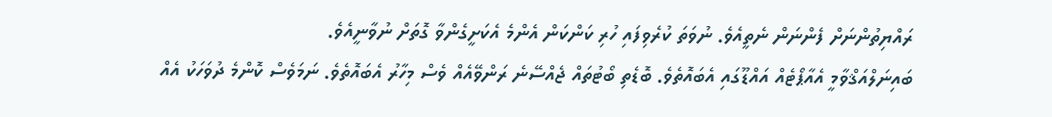ރައްޔިތުންނަށް ފެންނަން ނެތީއެވެ. ނުވަތަ ކުރެވިފައި ހުރި ކަންކަން އެންމެ އެކަށީގެންވާ ގޮތަށް ނުވާނީއެވެ.
ބައިނަލްއަޤްވާމީ އެއާޕޯޓެއް އައްޑޫގައި އެބައޮތެވެ. ބޮޑެތި ބޯޓުތައް ޖެއްސޭނެ ރަންވޭއެއް ވެސް މިހާރު އެބައޮތެވެ. ނަމަވެސް ކޮންމެ ދުވަހަކު އެއް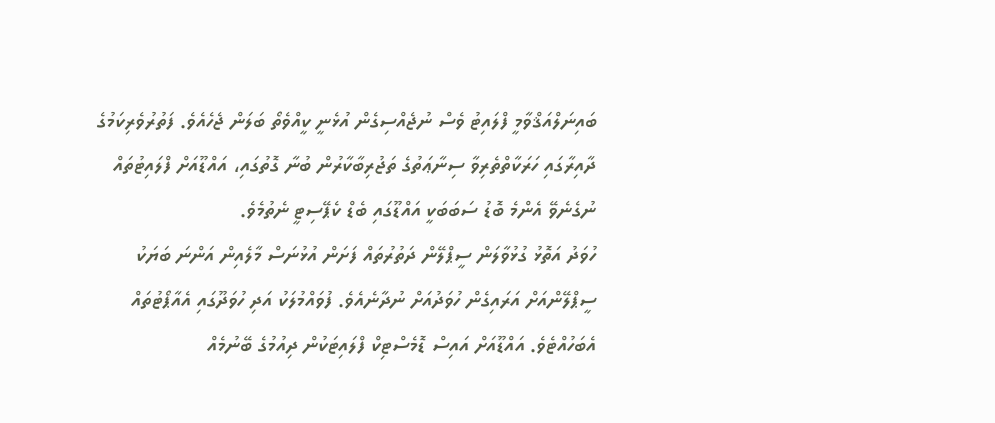ބައިނަލްއަޤްވާމީ ފްލައިޓު ވެސް ނުޖެއްސިގެން އުޅެނީ ކީއްވެތޯ ބަލަން ޖެހެއެވެ. ފަތުރުވެރިކަމުގެ ދާއިރާގައި ހަރަކާތްތެރިވާ ސިނާޢަތުގެ ތަޖުރިބާކާރުން ބުނާ ގޮތުގައި، އައްޑޫއަށް ފްލައިޓުތައް ނުގެނެވޭ އެންމެ ބޮޑު ސަބަބަކީ އައްޑޫގައި ބެޑް ކެޕޭސިޓީ ނެތުމެވެ.
ހުވަދު އަތޮޅު ގުޅުވާލަން ސީޕްލޭން ދަތުރުތައް ފަށަން އުޅުނަސް މާލެއިން އަންނަ ބަޔަކު ސީޕްލޭންއަށް އަރައިގެން ހުވަދުއަށް ނުދާނެއެވެ. ފުވައްމުލަކު އަދި ހުވަދޫގައި އެއާޕޯޓުތައް އެބަހުއްޓެވެ. އައްޑޫއަށް އައިސް ޑޮމެސްޓިކް ފްލައިޓަކުން ދިއުމުގެ ބޭނުމެއް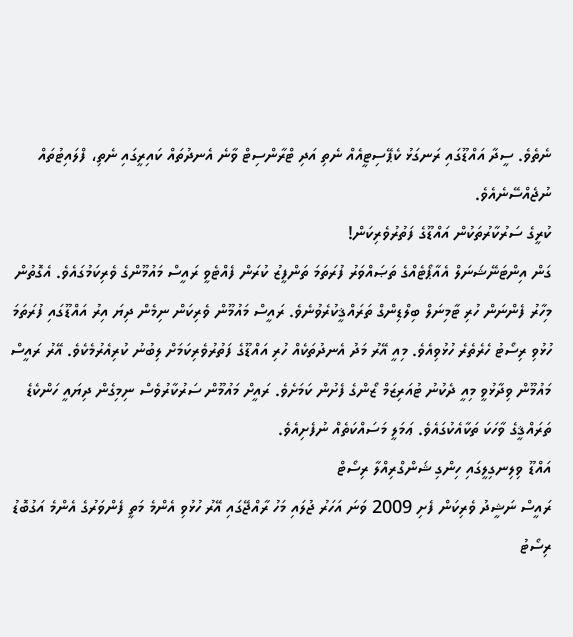ނެތެވެ. ސީދާ އައްޑޫގައި ރަނގަޅު ކެޕޭސިޓީއެއް ނެތި އަދި ޓްރާންސިޓް ވާނެ އެނދުތައް ކައިރީގައި ނެތި، ފްލައިޓުތައް ނުޖެއްސޭނެއެވެ.
ކުރީގެ ސަރުކާރުތަކުން އައްޑޫގެ ފަތުރުވެރިކަން!
ގަން އިންޓަނޭޝަނަލް އެއާޕޯޓެއްގެ ތަޞައްވަރު ފުރަތަމަ ތަންފީޒު ކުރަން ފެއްޓެވީ ރައީސް މައުމޫންގެ ވެރިކަމުގައެވެ. އެގޮތުން މިހާރު ފެންނަން ހުރި ޓާމިނަލް ބިލްޑިންގް ތަރައްޤީކުރެވުނެވެ. ރައީސް މައުމޫން ވެރިކަން ނިމެން ދިޔަ އިރު އައްޑޫގައި ފުރަތަމަ ހުޅުވި ރިސޯޓު ހެރެތެރެ ހުޅުވިއެވެ. މިއީ އޭރު މަދު އެނދުތަކެއް ހުރި އައްޑޫގެ ފަތުރުވެރިކަމަށް ލިބުނު ކުރިއެރުމެކެވެ. އޭރު ރައީސް މައުމޫން ވިދާޅުވީ މިއީ ދެކުނު ޓުއަރިޒަމް ޒޯންގެ ފެށުން ކަމަށެވެ. ރައީށް މައުމޫން ސަރުކާރުވެސް ނިމިގެން ދިޔައީ ހަންކެޑެ ތަރައްޤީގެ ވާހަކަ ތަކާއެކުގައެވެ. ޢަމަލީ މަސައްކަތެއް ނުފެށިއެވެ.
އައްޑޫ ވިލިނގިލީގައި ހިންގި ޝަންގްރިއްލާ ރިސޯޓް
ރައީސް ނަޝީދު ވެރިކަން ފެށި 2009 ވަނަ އަހަރު ޖުލައި މަހު ރާއްޖޭގައި އޭރު ހުޅުވި އެންމެ މަތީ ފެންވަރުގެ އެންމެ އަގުބޮޑު ރިސޯޓު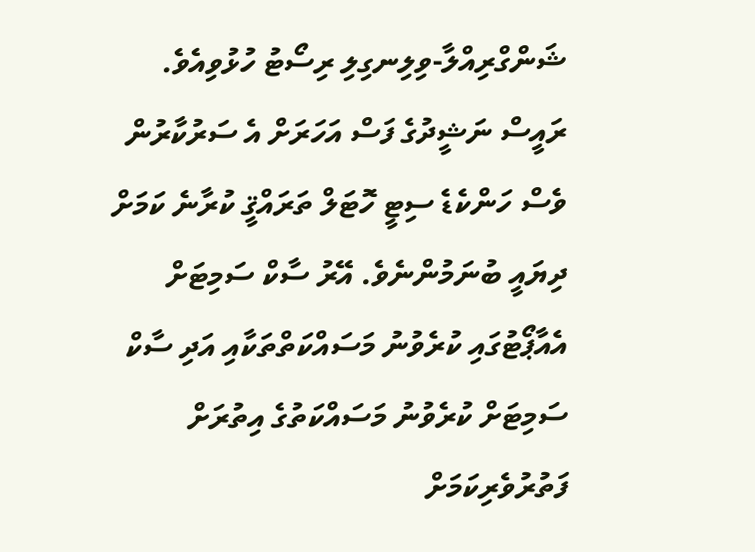ޝަންގްރިއްލާ-ވިލިނގިލި ރިސޯޓު ހުޅުވިއެވެ. ރައީސް ނަޝީދުގެ ފަސް އަހަރަށް އެ ސަރުކާރުން ވެސް ހަންކެޑެ ސިޓީ ހޮޓަލް ތަރައްޤީ ކުރާނެ ކަމަށް ދިޔައީ ބުނަމުންނެވެ. އޭރު ސާކް ސަމިޓަށް އެއާޕޯޓުގައި ކުރެވުނު މަސައްކަތްތަކާއި އަދި ސާކް ސަމިޓަށް ކުރެވުނު މަސައްކަތުގެ އިތުރަށް ފަތުރުވެރިކަމަށް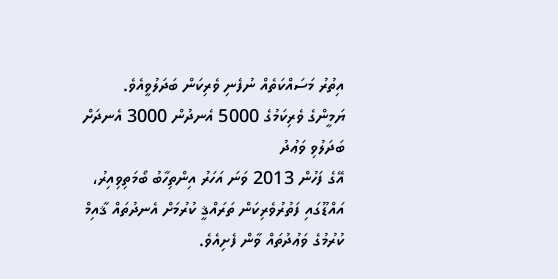އިތުރު މަސައްކަތެއް ނުފެނި ވެރިކަން ބަދަލުވީއެވެ.
ޔަމީންގެ ވެރިކަމުގެ 5000 އެނދުން 3000 އެނދަށް ބަދަލުވި ވަޢުދު
އޭގެ ފަހުން 2013 ވަނަ އަހަރު އިންތިހާބު ބޯމަތިވިއިރު، އައްޑޫގައި ފަތުރުވެރިކަން ތަރައްޤީ ކުރުމަށް އެނދުތައް ޤާއިމް ކުރުމުގެ ވަޢުދުތައް ވާން ފެށިއެވެ.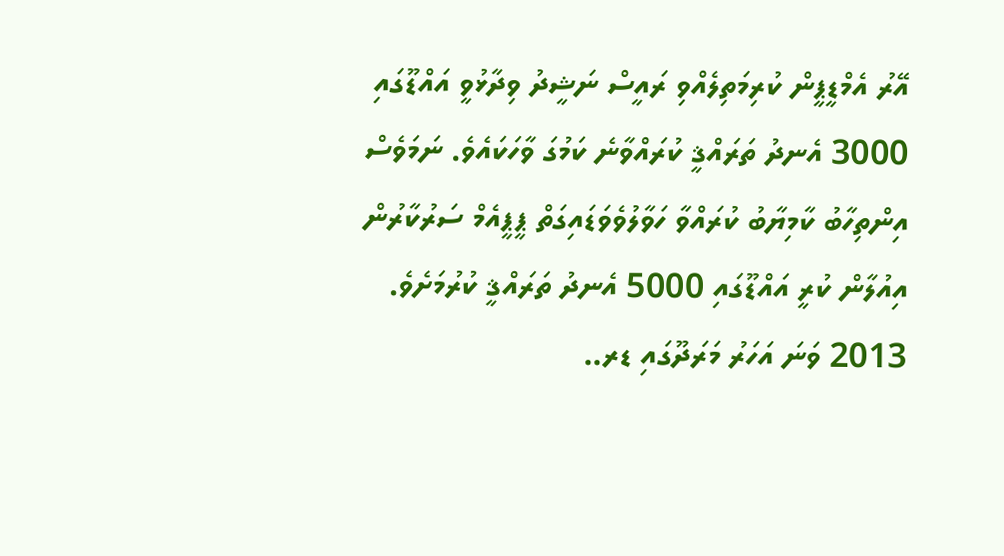އޭރު އެމްޑީޕީން ކުރިމަތިލެއްވި ރައީސް ނަޝީދު ވިދާޅުވީ އައްޑޫގައި 3000 އެނދު ތަރައްޤީ ކުރައްވާނެ ކަމުގަ ވާހަކައެވެ. ނަމަވެސް އިންތިހާބު ކާމިޔާބު ކުރައްވާ ހަވާލުވެވަޑައިގަތް ޕީޕީއެމް ސަރުކާރުން އިއުލާން ކުރީ އައްޑޫގައި 5000 އެނދު ތަރައްޤީ ކުރުމަށެވެ.
2013 ވަނަ އަހަރު މަރަދޫގައި ޑރ..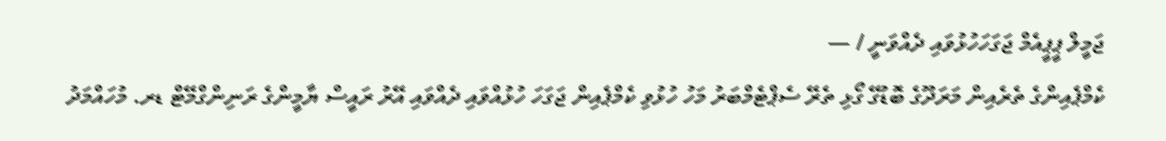ޖަމީލް ޕީޕީއެމް ޖަގަހަހުޅުވައި ދެއްވަނީ / —
ކެމްޕެއިންގެ ތެރެއިން މަރަދޫގެ ބޮޑުގޭ ގޯޅި ތެރޭ ސެޕްޓެމްބަރު މަހު ހުޅުވި ކެމްޕެއިން ޖަގަހަ ހުޅުއްވައި ދެއްވައި އޭރު ރައީސް ޔާމީންގެ ރަނިންގްމޭޓް ޑރ. މުހައްމަދު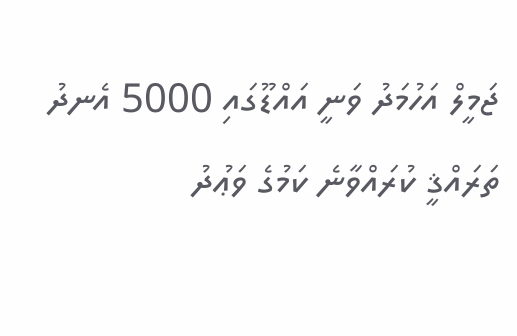ޖަމީލް އަހުމަދު ވަނީ އައްޑޫގައި 5000 އެނދު ތަރައްޤީ ކުރައްވާނެ ކަމުގެ ވަޢުދު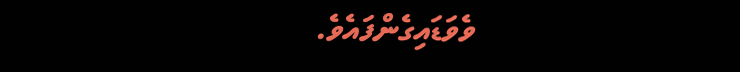ވެވަޑައިގެންފައެވެ.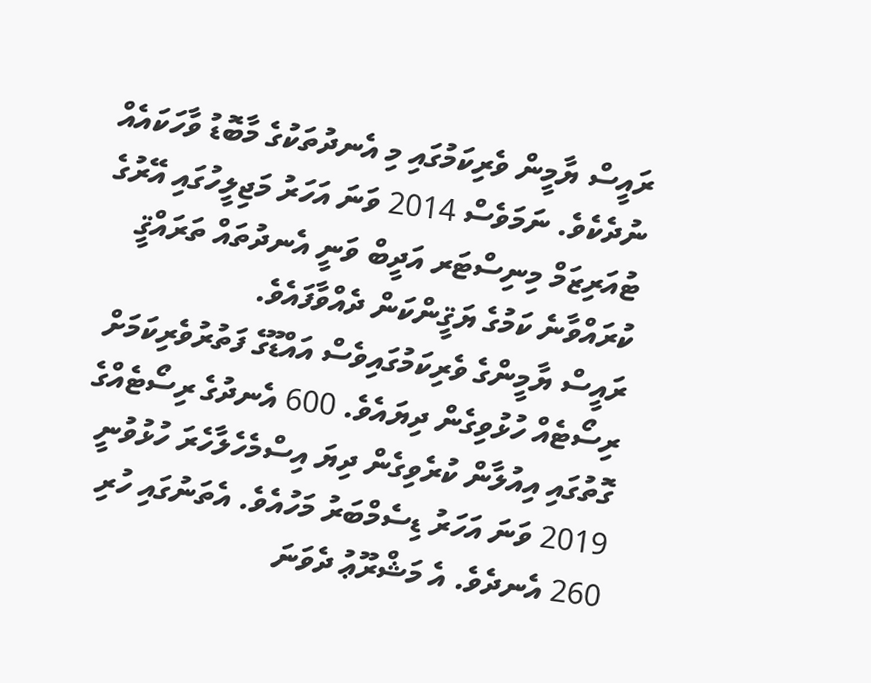ރައީސް ޔާމީން ވެރިކަމުގައި މި އެނދުތަކުގެ މާބޮޑު ވާހަކައެއް ނުދެކެވެ. ނަމަވެސް 2014 ވަނަ އަހަރު މަޖިލީހުގައި އޭރުގެ ޓުއަރިޒަމް މިނިސްޓަރ އަދީބް ވަނީ އެނދުތައް ތަރައްޤީ ކުރައްވާނެ ކަމުގެ ޔަޤީންކަން ދެއްވާފައެވެ.
ރައީސް ޔާމީންގެ ވެރިކަމުގައިވެސް އައްޑޫގެ ފަތުރުވެރިކަމަށް ރިސޯޓެއް ހުޅުވިގެން ދިޔައެވެ. 600 އެނދުގެ ރިސޯޓެއްގެ ގޮތުގައި އިއުލާން ކުރެވިގެން ދިޔަ އިސްމެހެލާހެރަ ހުޅުވުނީ 2019 ވަނަ އަހަރު ޑިސެމްބަރު މަހުއެވެ. އެތަނުގައި ހުރި 260 އެނދެވެ. އެ މަޝްރޫޢު ދެވަނަ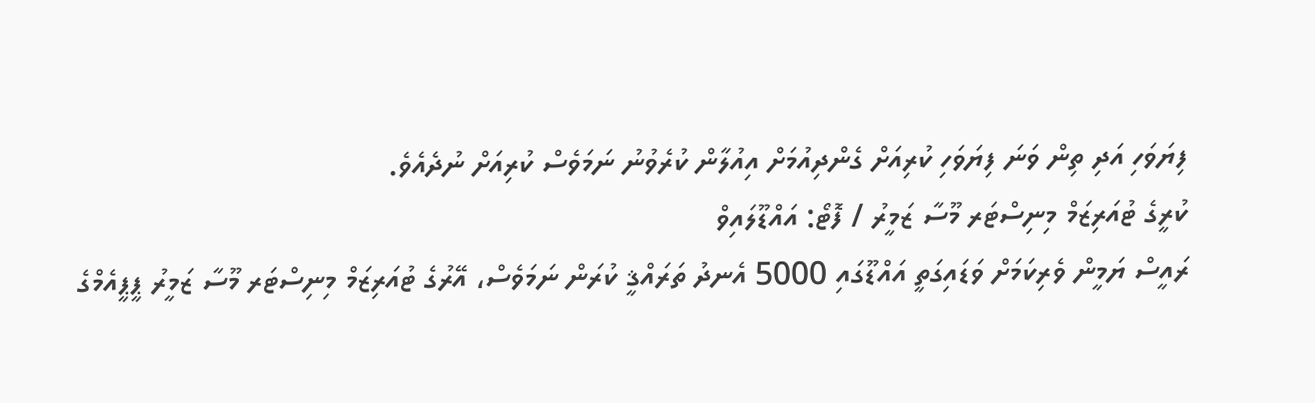ފިޔަވަހި އަދި ތިން ވަނަ ފިޔަވަހި ކުރިއަށް ގެންދިއުމަށް އިއުލާން ކުރެވުނު ނަމަވެސް ކުރިއަށް ނުދެއެވެ.
ކުރީގެ ޓުއަރިޒަމް މިނިސްޓަރ މޫސާ ޒަމީރު / ފޮޓޯ: އައްޑޫލައިވް
ރައީސް ޔަމީން ވެރިކަމަށް ވަޑައިގަތީ އައްޑޫގައި 5000 އެނދު ތަރައްޤީ ކުރަން ނަމަވެސް، އޭރުގެ ޓުއަރިޒަމް މިނިސްޓަރ މޫސާ ޒަމީރު ޕީޕީއެމްގެ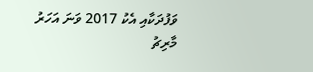ވަފުދަކާއި އެކު 2017 ވަނަ އަހަރު މާރިޗު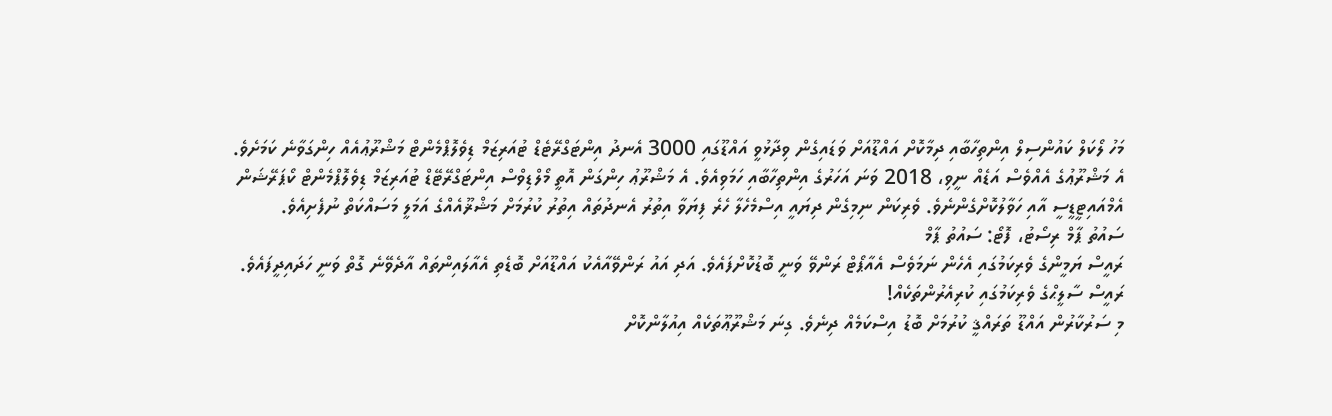މަހު ލޯކަލް ކައުންސިލް އިންތިހާބާއި ދިމާކޮށް އައްޑޫއަށް ވަޑައިގެން ވިދާޅުވީ އައްޑޫގައި 3000 އެނދު އިންޓަގްރޭޓެޑް ޓުއަރިޒަމް ޑިވެލޮޕްމެންޓް މަޝްރޫޢުއެއް ހިންގަވާނެ ކަމަށެވެ. އެ މަޝްރޫޢުގެ އެއްވެސް އަޑެއް ނީވި، 2018 ވަނަ އަހަރުގެ އިންތިހާބާއި ހަމަވިއެވެ. އެ މަޝްރޫޢު ހިންގަން އޮތީ މޯލްޑިވްސް އިންޓަގްރޭޓޭޑް ޓުއަރިޒަމް ޑިވެލޮޕްމެންޓް ކޯޕަރޭޝަން އެމްއައިޓީޑީސީ އާއި ހަވާލުކޮށްގެންނެވެ. ވެރިކަން ނިމިގެން ދިޔައީ އިސްމެހެލާ ހެރެ ފިޔަވާ އިތުރު އެނދުތައް އިތުރު ކުރުމަށް މަޝްޜޫއެއްގެ އަމަލީ މަސައްކަތް ނުފެށިއެވެ.
ސައުތު ޕާމް ރިސޯޓު، ފޮޓޯ: ސައުތު ޕާމް
ރައީސް ޔަމީންގެ ވެރިކަމުގައި އެހެން ނަމަވެސް އެއާޕޯޓް ރަންވޭ ވަނީ ބޮޑުކޮށްފައެވެ. އަދި އައު ރަންވޭއާއެކު އައްޑޫއަށް ބޮޑެތި އެއާލައިންތައް އާދެވޭނެ ގޮތް ވަނީ ހަދައިދީފައެވެ.
ރައީސް ސާލީޙްގެ ވެރިކަމުގައި ކުރިއެރުންތަކެއް!
މި ސަރުކާރުން އައްޑޫ ތަރައްޤީ ކުރުމަށް ބޮޑު އިސްކަމެއް ދިނެވެ. ގިނަ މަޝްރޫޢޫތަކެއް އިއުލާންކޮށް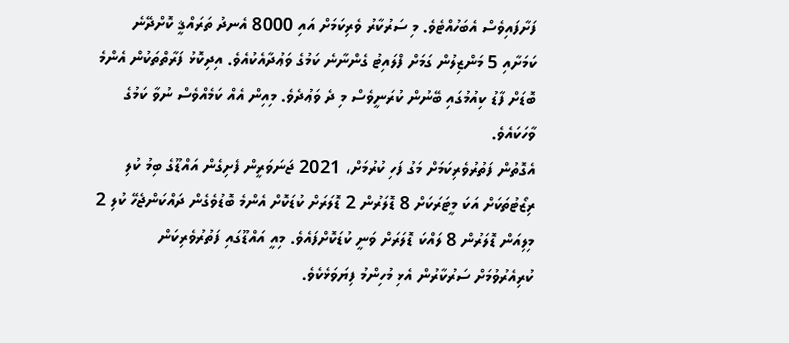ފަށާފައިވެސް އެބަހުއްޓެވެ. މި ސަރުކާރު ވެރިކަމަށް އައި 8000 އެނދު ތަރައްޤީ ކޮށްދޭނެ ކަމަށާއި 5 މަންޒިލުން ގަމަށް ފްލައިޓު ގެންނާނެ ކަމުގެ ވަޢުދާއެކުއެވެ. އިދިކޮޅު ފަރާތްތަކުން އެންމެ ބޮޑަށް ފާޑު ކިއުމުގައި ބޭނުން ކުރަނީވެސް މި ދެ ވަޢުދެވެ. މިއިން އެއް ކަމެއްވެސް ނުވާ ކަމުގެ ވާހަކައެވެ.
އެގޮތުން ފަތުރުވެރިކަމަށް މަގު ފަހި ކުރުމަށް، 2021 ޖަނަވަރީން ފެށިގެން އައްޑޫގެ ބިމު ކުލި ރިޒޯޓުތަކަށް އަކަ މީޓަރަކަށް 8 ޑޮލަރުން 2 ޑޮލަރަށް ކުޑަކޮށް އެންމެ ބޮޑުވެގެން ދައްކަންޖެހޭ ކުލި 2 މިލިއަން ޑޮލަރުން 8 ލައްކަ ޑޮލަރަށް ވަނީ ކުޑަކޮށްފައެވެ. މިއީ އައްޑޫގައި ފަތުރުވެރިކަން ކުރިއެރުވުމަށް ސަރުކާރުން އެޅި މުހިންމު ފިޔަވަޅެކެވެ.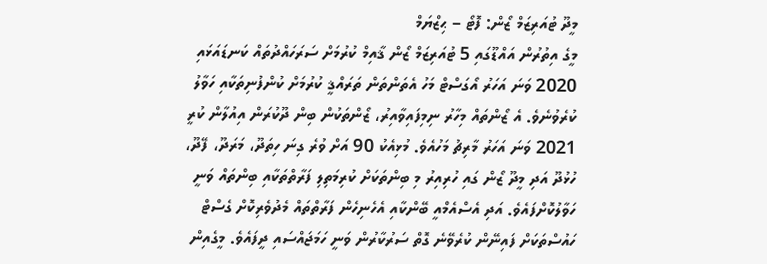މީދޫ ޓުއަރިޒަމް ޒޯން: ފޮޓޯ – ޙިޒްޔަމް
މީގެ އިތުރުން އައްޑޫގައި 5 ޓުއަރިޒަމް ޒޯން ޤާއިމް ކުރުމަށް ސަރަހައްދުތައް ކަނޑައަޅައި 2020 ވަނަ އަހަރު އޯގަސްޓް މަހު އެތަންތަން ތަރައްޤީ ކުރުމަށް ކުންފުނިތަކާއި ހަވާލު ކުރެވުނެވެ. އެ ޒޯންތައް މިހާރު ނިމިފައިވާއިރު، ޒޯންތަކުން ބިން ދޫކުރަން އިއުލާން ކުރީ 2021 ވަނަ އަހަރު މާރިޗު މަހުއެވެ. މުޅިއެކު 90 އަށް ވުރެ ގިނަ ހިތަދޫ، މަރަދޫ، ފޭދޫ، ހުޅުދޫ އަދި މީދޫ ޒޯން ގައި ހުރިއިރު މި ބިންތަކަށް ކުރިމަތިލި ފަރާތްތަކާއި ބިންތައް ވަނީ ހަވާލުކޮށްފައެވެ. އަދި އެސްއެމްއީ ބޭންކާއި އެހެނިހެން ފަރާތްތައް މެދުވެރިކޮށް ގެސްޓް ހައުސްތަކަށް ފައިނޭން ކުރެވޭނެ ގޮތް ސަރުކާރުން ވަނީ ހަމަޖައްސައި ދީފައެވެ. މީގެއިން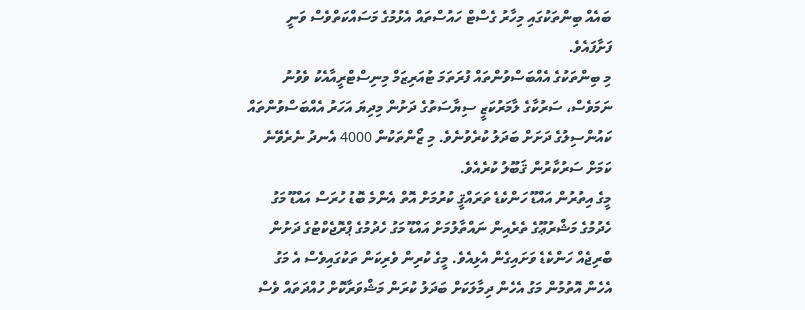ބައެއް ބިންތަކުގައި މިހާރު ގެސްޓް ހައުސްތައް އެޅުމުގެ މަސައްކަތްވެސް ވަނީ ފަށާފައެވެ.
މި ބިންތަކުގެ އެއްބަސްވުންތައް ފުރަތަމަ ޓުއަރިޒަމް މިނިސްޓްރީއާއެކު ވެވުނު ނަމަވެސް، ސަރުކާގެ ލާމަރުކަޒީ ސިޔާސަތުގެ ދަށުން މިދިޔަ އަހަރު އެއްބަސްވުންތައް ކައުންސިލުގެ ދަށަށް ބަދަލު ކުރެވުނެވެ. މި ޒޯންތަކުން 4000 އެނދު ނެރެވޭނެ ކަމަށް ސަރުކާރުން ޤަބޫލު ކުރެއެވެ.
މީގެ އިތުރުން އައްޑޫ ހަންކެޑެ ތަރައްޤީ ކުރުމަށް އޮތް އެންމެ ބޮޑު ހުރަސް އައްޑޫ މަގު ހެދުމުގެ މަޝްރުޢޫގެ ތެރެއިން ނައްތާލުމަށް އައްޑޫ މަގު ހެދުމުގެ ޕްރޮޖެކްޓުގެ ދަށުން ބްރިޖެއް ހަންކެޑެ ވަށައިގެން އެޅިއެވެ. މީގެ ކުރިން ވެރިކަން ތަކުގައިވެސް އެ މަގު އެހެން އޮތުމުން މަގު އެހެން ދިމާލަކަށް ބަދަލު ކުރަން މަޝްވަރާކޮށް ހުއްދަތައް ވެސް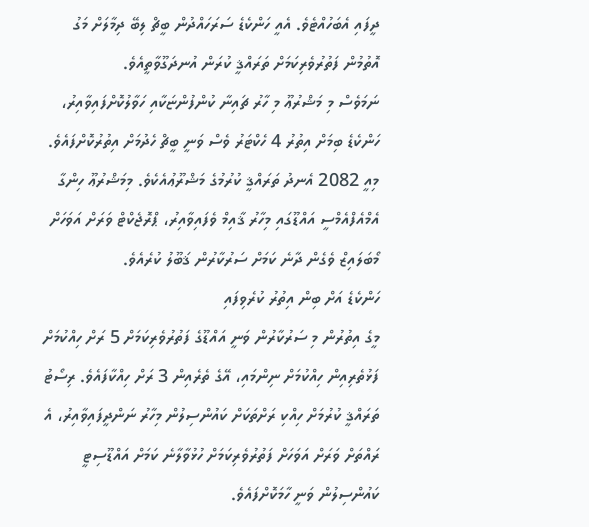ދީފައި އެބަހުއްޓެވެ. އެއީ ހަންކެޑެ ސަރަހައްދުން ބީޗް ލިބޭ ދިމާލަށް މަގު އޮތުމުން ފަތުރުވެރިކަމަށް ތަރައްޤީ ކުރަން އުނދަގޫވާތީއެވެ.
ނަމަވެސް މި މަޝްރުޢޫ މި ހާރު ޗައިނާ ކުންފުންޏަކާއި ހަވާލުކޮށްފައިވާއިރު، ހަންކެޑެ ބިމަށް އިތުރު 4 ހެކްޓަރު ވެސް ވަނީ ބީޗް ހެދުމަށް އިތުރުކޮށްފައެވެ. މިއީ 2082 އެނދު ތަރައްޤީ ކުރުމުގެ މަޝްރޫޢުއެކެވެ. މިމަޝްރުޢޫ ހިންގާ އެމްއެފްއެމްސީ އައްޑޫގައި މިހާރު ޤާއިމް ވެފައިވާއިރު، ޕްރޮޖެކްޓް ވަރަށް އަވަހަށް މޯބަލައިޒް ވެގެން ދާނެ ކަމަށް ސަރުކާރުން ޤަބޫލު ކުރެއެވެ.
ހަންކެޑެ އަށް ބިން އިތުރު ކުރެވިފައި
މީގެ އިތުރުން މި ސަރުކާރުން ވަނީ އައްޑޫގެ ފަތުރުވެރިކަމަށް 5 ރަށް ހިއްކުމަށް ފަޅުތެރިއިން ހިއްކުމަށް ނިންމައި، އޭގެ ތެރެއިން 3 ރަށް ހިއްކާފައެވެ. ރިސޯޓު ތަރައްޤީ ކުރުމަށް ހިއްކި ރަށްތަކަށް ކައުންސިލުން މިހާރު ނަންދީފައިވާއިރު، އެ ރައްތަށް ވަރަށް އަވަހަށް ފަތުރުވެރިކަމަށް ހުޅުވާލާނެ ކަމަށް އައްޑޫސިޓީ ކައުންސިލުން ވަނީ ހާމަކޮށްފައެވެ.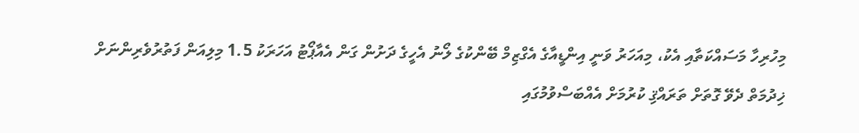މިހުރިހާ މަސައްކަތާއި އެކު، މިއަހަރު ވަނީ އިންޑީއާގެ އެގްޒިމް ބޭންކުގެ ލޯނު އެހީގެ ދަށުން ގަން އެއާޕޯޓު އަހަރަކު 1.5 މިލިއަން ފަތުރުވެރިންނަށް ޚިދުމަތް ދެވޭ ގޮތަށް ތަރައްޤި ކުރުމަށް އެއްބަސްވުމުގައި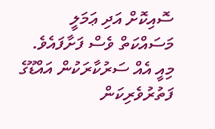ސޮއިކޮށް އަދި ޢަމަލީ މަސައްކަތް ވެސް ފަށާފައެވެ. މިއީ އެއް ސަރުކާރަކުން އައްޑޫގެ ފަތުރުވެރިކަން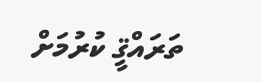ތަރައްޤީ ކުރުމަށް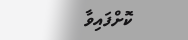ކޮށްފައިވާ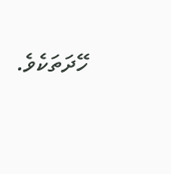ހޭދަތަކެވެ.